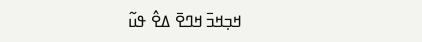ߞߏ߲ߞߏ߫ ߞߣߐ߫ ߡߐ߮ ߟߎ߬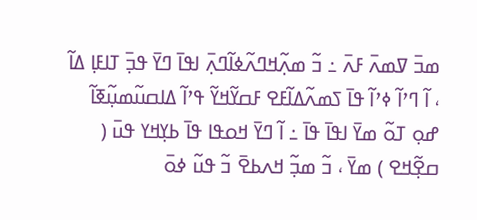ߘߏ߫ ߜߘߍ߫ ߓߍ߫ ߸ ߏ߬ ߘߍ߲߬ߞߣߍ߬ߦߊ߬ߣߍ߲߫ ߊߟߊ߫ ߣߌ߫ ߟߏ߲߫ ߠߊߓߊ߲ ߡߊ߬ ، ߊ߬ ߣߴߊ߬ ߦߴߊ߬ ߟߊ߫ ߖߘߍ߬ߡߊ߬ߓߐ ߓߛߌ߬ߞߌ߬ ߟߴߊ߬ ߡߊߛߎ߬ߘߎ߲߬ߧߊ߬ ߝߋ߲ ߠߋ߬ ߘߌ߫ ߊߟߊ߫ ߟߊ߫ ߸ ߊ߬ ߣߌ߫ ߞߋߟߊ ߟߊ߫ ߕߌ߲ߞߌ ߟߎ߫ ( ߛߐ߲߬ߞߐ ) ߘߌ߫ ، ߏ߬ ߘߏ߲߬ ߞߍߕߐ߫ ߏ߬ ߟߎ߬ ߦߋ߫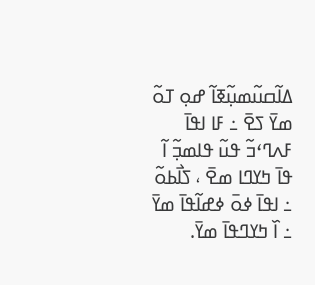ߡߊ߬ߛߎ߬ߘߎ߲߬ߧߊ߬ ߝߋ߲ ߠߋ߬ ߘߌ߫ ߖߐ߫ ߸ ߓߊ ߊߟߊ߫ ߓߍߣߵߏ߬ ߟߎ߬ ߟߊߘߏ߲߬ ߊ߬ ߟߊ߫ ߤߌߣߊ ߘߐ߫ ، ߖߊ߯ߕߋ߬ ߸ ߊߟߊ߫ ߦߋ߫ ߦߝߊ߬ߟߊ߫ ߘߌ߫ ߸ ߊ߰ ߤߌߣߟߊ߫ ߘߌ߫.